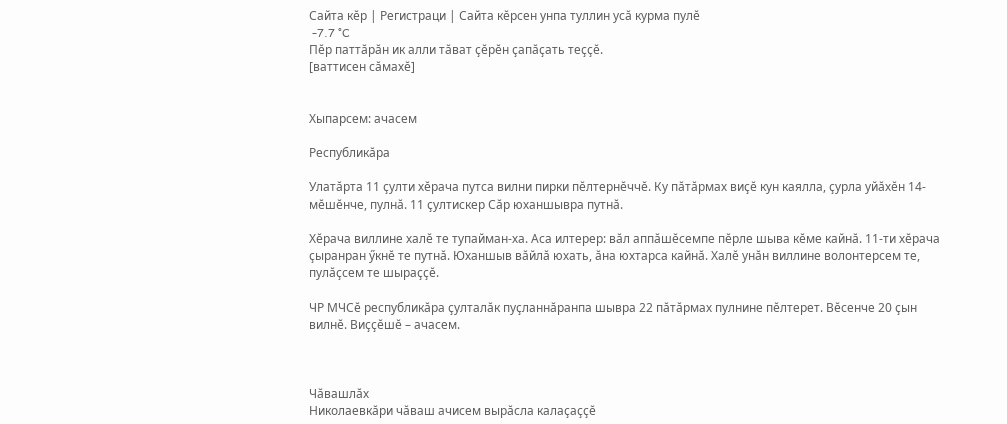Сайта кӗр | Регистраци | Сайта кӗрсен унпа туллин усӑ курма пулӗ
 -7.7 °C
Пӗр паттӑрӑн ик алли тӑват ҫӗрӗн ҫапӑҫать теҫҫӗ.
[ваттисен сӑмахӗ]


Хыпарсем: ачасем

Республикӑра

Улатӑрта 11 ҫулти хӗрача путса вилни пирки пӗлтернӗччӗ. Ку пӑтӑрмах виҫӗ кун каялла, ҫурла уйӑхӗн 14-мӗшӗнче, пулнӑ. 11 ҫултискер Сӑр юханшывра путнӑ.

Хӗрача виллине халӗ те тупайман-ха. Аса илтерер: вӑл аппӑшӗсемпе пӗрле шыва кӗме кайнӑ. 11-ти хӗрача ҫыранран ӳкнӗ те путнӑ. Юханшыв вӑйлӑ юхать, ӑна юхтарса кайнӑ. Халӗ унӑн виллине волонтерсем те, пулӑҫсем те шыраҫҫӗ.

ЧР МЧСӗ республикӑра ҫулталӑк пуҫланнӑранпа шывра 22 пӑтӑрмах пулнине пӗлтерет. Вӗсенче 20 ҫын вилнӗ. Виҫҫӗшӗ – ачасем.



Чӑвашлӑх
Николаевкӑри чӑваш ачисем вырӑсла калаҫаҫҫӗ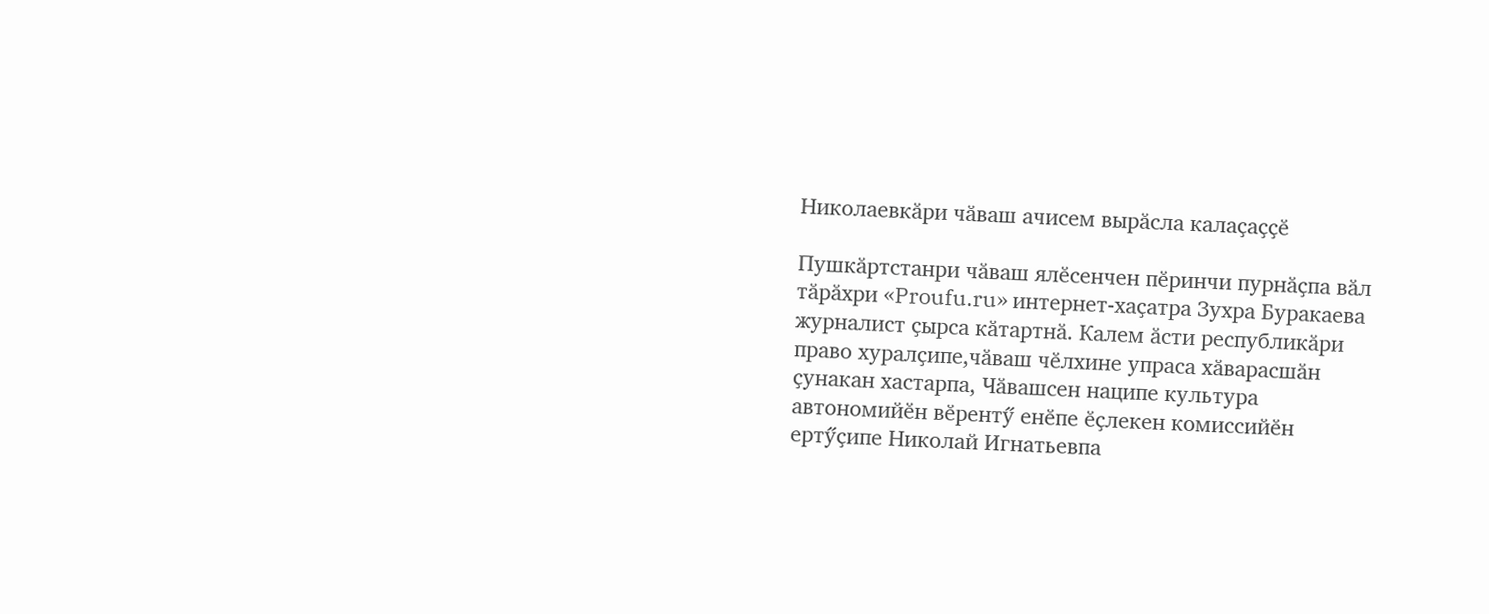Николаевкӑри чӑваш ачисем вырӑсла калаҫаҫҫӗ

Пушкӑртстанри чӑваш ялӗсенчен пӗринчи пурнӑҫпа вӑл тӑрӑхри «Proufu.ru» интернет-хаҫатра Зухра Буракаева журналист ҫырса кӑтартнӑ. Калем ӑсти республикӑри право хуралҫипе,чӑваш чӗлхине упраса хӑварасшӑн ҫунакан хастарпа, Чӑвашсен наципе культура автономийӗн вӗрентӳ енӗпе ӗҫлекен комиссийӗн ертӳҫипе Николай Игнатьевпа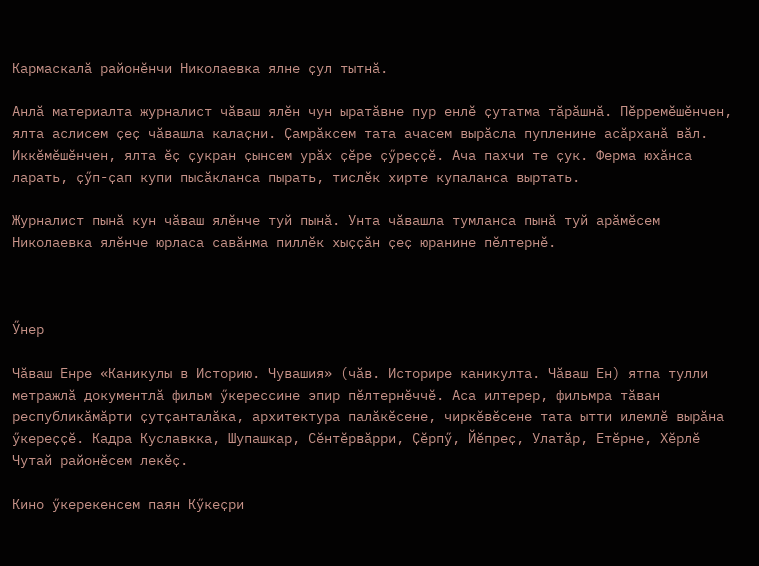Кармаскалӑ районӗнчи Николаевка ялне ҫул тытнӑ.

Анлӑ материалта журналист чӑваш ялӗн чун ыратӑвне пур енлӗ ҫутатма тӑрӑшнӑ. Пӗрремӗшӗнчен, ялта аслисем ҫеҫ чӑвашла калаҫни. Ҫамрӑксем тата ачасем вырӑсла пупленине асӑрханӑ вӑл. Иккӗмӗшӗнчен, ялта ӗҫ ҫукран ҫынсем урӑх ҫӗре ҫӳреҫҫӗ. Ача пахчи те ҫук. Ферма юхӑнса ларать, ҫӳп-ҫап купи пысӑкланса пырать, тислӗк хирте купаланса выртать.

Журналист пынӑ кун чӑваш ялӗнче туй пынӑ. Унта чӑвашла тумланса пынӑ туй арӑмӗсем Николаевка ялӗнче юрласа савӑнма пиллӗк хыҫҫӑн ҫеҫ юранине пӗлтернӗ.



Ӳнер

Чӑваш Енре «Каникулы в Историю. Чувашия» (чӑв. Историре каникулта. Чӑваш Ен) ятпа тулли метражлӑ документлӑ фильм ӳкерессине эпир пӗлтернӗччӗ. Аса илтерер, фильмра тӑван республикӑмӑрти ҫутҫанталӑка, архитектура палӑкӗсене, чиркӗвӗсене тата ытти илемлӗ вырӑна ӳкереҫҫӗ. Кадра Куславкка, Шупашкар, Сӗнтӗрвӑрри, Ҫӗрпӳ, Йӗпреҫ, Улатӑр, Етӗрне, Хӗрлӗ Чутай районӗсем лекӗҫ.

Кино ӳкерекенсем паян Кӳкеҫри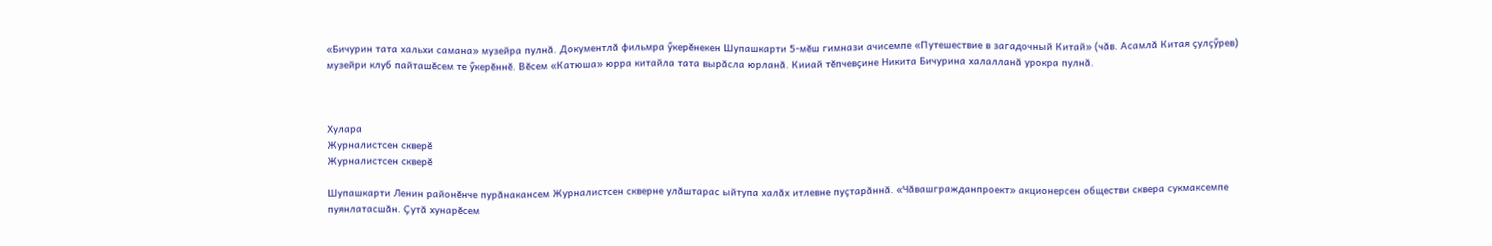«Бичурин тата хальхи самана» музейра пулнӑ. Документлӑ фильмра ӳкерӗнекен Шупашкарти 5-мӗш гимнази ачисемпе «Путешествие в загадочный Китай» (чӑв. Асамлӑ Китая ҫулҫӳрев) музейри клуб пайташӗсем те ӳкерӗннӗ. Вӗсем «Катюша» юрра китайла тата вырӑсла юрланӑ. Кииай тӗпчевҫине Никита Бичурина халалланӑ урокра пулнӑ.



Хулара
Журналистсен скверӗ
Журналистсен скверӗ

Шупашкарти Ленин районӗнче пурӑнакансем Журналистсен скверне улӑштарас ыйтупа халӑх итлевне пуҫтарӑннӑ. «Чӑвашгражданпроект» акционерсен обществи сквера сукмаксемпе пуянлатасшӑн. Ҫутӑ хунарӗсем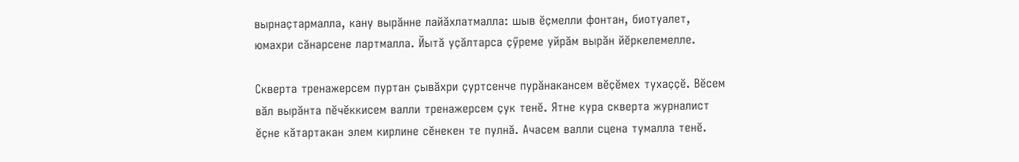вырнаҫтармалла, кану вырӑнне лайӑхлатмалла: шыв ӗҫмелли фонтан, биотуалет, юмахри сӑнарсене лартмалла. Йытӑ уҫӑлтарса ҫӳреме уйрӑм вырӑн йӗркелемелле.

Скверта тренажерсем пуртан ҫывӑхри ҫуртсенче пурӑнакансем вӗҫӗмех тухаҫҫӗ. Вӗсем вӑл вырӑнта пӗчӗккисем валли тренажерсем ҫук тенӗ. Ятне кура скверта журналист ӗҫне кӑтартакан элем кирлине сӗнекен те пулнӑ. Ачасем валли сцена тумалла тенӗ.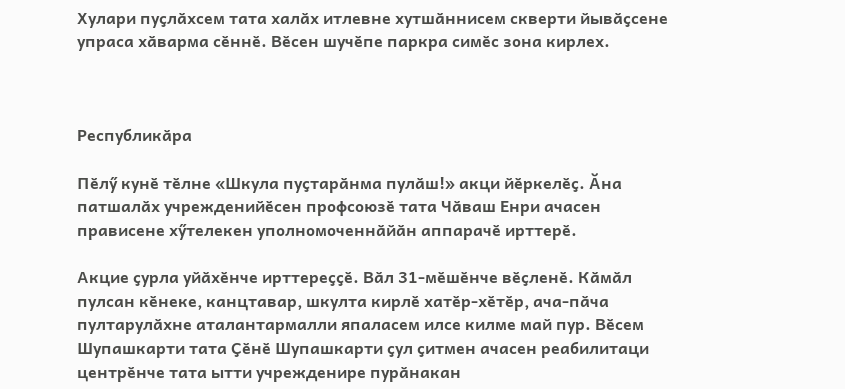Хулари пуҫлӑхсем тата халӑх итлевне хутшӑннисем скверти йывӑҫсене упраса хӑварма сӗннӗ. Вӗсен шучӗпе паркра симӗс зона кирлех.



Республикӑра

Пӗлӳ кунӗ тӗлне «Шкула пуҫтарӑнма пулӑш!» акци йӗркелӗҫ. Ӑна патшалӑх учрежденийӗсен профсоюзӗ тата Чӑваш Енри ачасен прависене хӳтелекен уполномоченнӑйӑн аппарачӗ ирттерӗ.

Акцие ҫурла уйӑхӗнче ирттереҫҫӗ. Вӑл 31-мӗшӗнче вӗҫленӗ. Кӑмӑл пулсан кӗнеке, канцтавар, шкулта кирлӗ хатӗр-хӗтӗр, ача-пӑча пултарулӑхне аталантармалли япаласем илсе килме май пур. Вӗсем Шупашкарти тата Ҫӗнӗ Шупашкарти ҫул ҫитмен ачасен реабилитаци центрӗнче тата ытти учрежденире пурӑнакан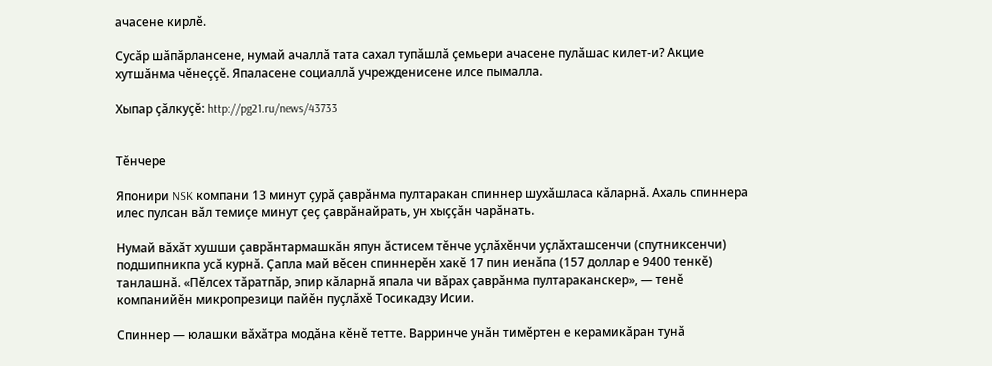ачасене кирлӗ.

Сусӑр шӑпӑрлансене, нумай ачаллӑ тата сахал тупӑшлӑ ҫемьери ачасене пулӑшас килет-и? Акцие хутшӑнма чӗнеҫҫӗ. Япаласене социаллӑ учрежденисене илсе пымалла.

Хыпар ҫӑлкуҫӗ: http://pg21.ru/news/43733


Тӗнчере

Японири NSK компани 13 минут ҫурӑ ҫаврӑнма пултаракан спиннер шухӑшласа кӑларнӑ. Ахаль спиннера илес пулсан вӑл темиҫе минут ҫеҫ ҫаврӑнайрать, ун хыҫҫӑн чарӑнать.

Нумай вӑхӑт хушши ҫаврӑнтармашкӑн япун ӑстисем тӗнче уҫлӑхӗнчи уҫлӑхташсенчи (спутниксенчи) подшипникпа усӑ курнӑ. Ҫапла май вӗсен спиннерӗн хакӗ 17 пин иенӑпа (157 доллар е 9400 тенкӗ) танлашнӑ. «Пӗлсех тӑратпӑр, эпир кӑларнӑ япала чи вӑрах ҫаврӑнма пултараканскер», — тенӗ компанийӗн микропрезици пайӗн пуҫлӑхӗ Тосикадзу Исии.

Спиннер — юлашки вӑхӑтра модӑна кӗнӗ тетте. Варринче унӑн тимӗртен е керамикӑран тунӑ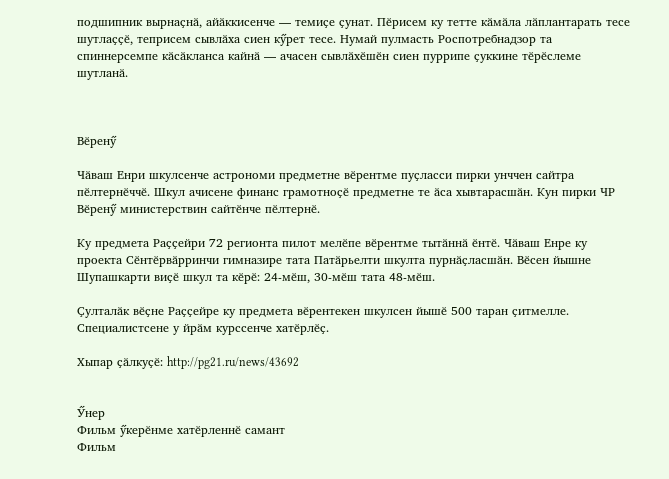подшипник вырнаҫнӑ, айӑккисенче — темиҫе ҫунат. Пӗрисем ку тетте кӑмӑла лӑплантарать тесе шутлаҫҫӗ, теприсем сывлӑха сиен кӳрет тесе. Нумай пулмасть Роспотребнадзор та спиннерсемпе кӑсӑкланса кайнӑ — ачасен сывлӑхӗшӗн сиен пуррипе ҫуккине тӗрӗслеме шутланӑ.



Вӗренӳ

Чӑваш Енри шкулсенче астрономи предметне вӗрентме пуҫласси пирки унччен сайтра пӗлтернӗччӗ. Шкул ачисене финанс грамотноҫӗ предметне те ӑса хывтарасшӑн. Кун пирки ЧР Вӗренӳ министерствин сайтӗнче пӗлтернӗ.

Ку предмета Раҫҫейри 72 регионта пилот мелӗпе вӗрентме тытӑннӑ ӗнтӗ. Чӑваш Енре ку проекта Сӗнтӗрвӑрринчи гимназире тата Патӑрьелти шкулта пурнӑҫласшӑн. Вӗсен йышне Шупашкарти виҫӗ шкул та кӗрӗ: 24-мӗш, 30-мӗш тата 48-мӗш.

Ҫулталӑк вӗҫне Раҫҫейре ку предмета вӗрентекен шкулсен йышӗ 500 таран ҫитмелле. Специалистсене у йрӑм курссенче хатӗрлӗҫ.

Хыпар ҫӑлкуҫӗ: http://pg21.ru/news/43692


Ӳнер
Фильм ӳкерӗнме хатӗрленнӗ самант
Фильм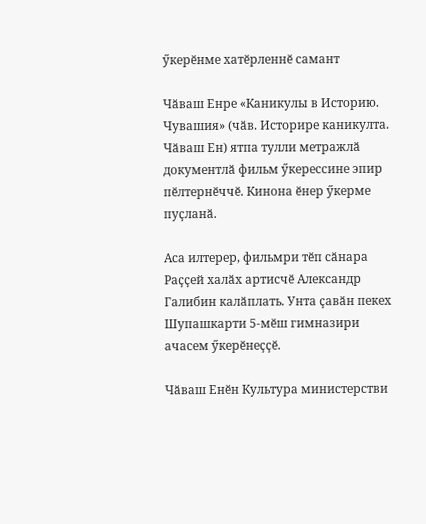ӳкерӗнме хатӗрленнӗ самант

Чӑваш Енре «Каникулы в Историю. Чувашия» (чӑв. Историре каникулта. Чӑваш Ен) ятпа тулли метражлӑ документлӑ фильм ӳкерессине эпир пӗлтернӗччӗ. Кинона ӗнер ӳкерме пуҫланӑ.

Аса илтерер, фильмри тӗп сӑнара Раҫҫей халӑх артисчӗ Александр Галибин калӑплать. Унта ҫавӑн пекех Шупашкарти 5-мӗш гимназири ачасем ӳкерӗнеҫҫӗ.

Чӑваш Енӗн Культура министерстви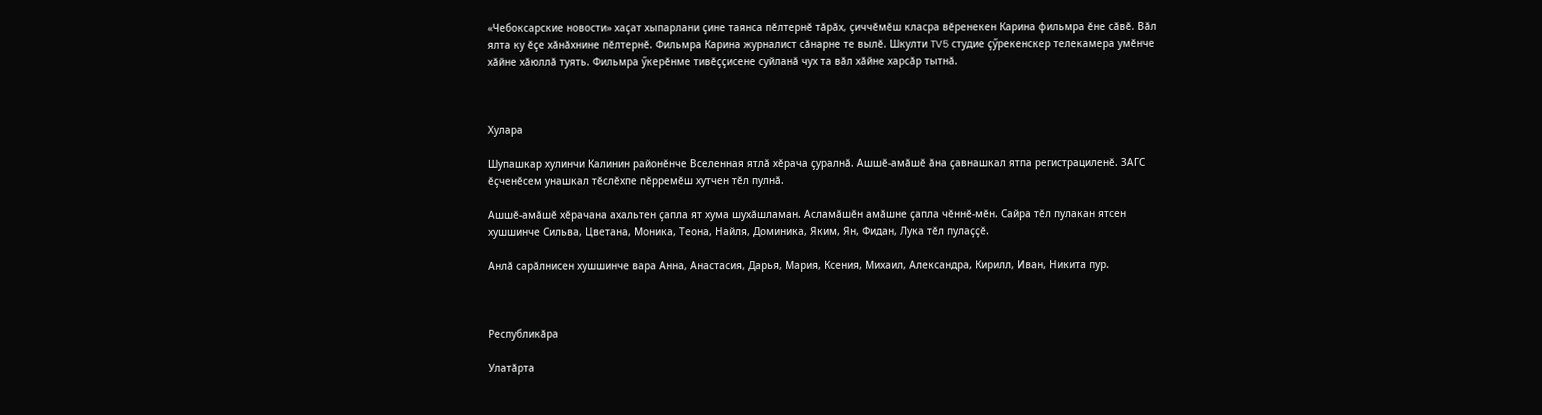«Чебоксарские новости» хаҫат хыпарлани ҫине таянса пӗлтернӗ тӑрӑх, ҫиччӗмӗш класра вӗренекен Карина фильмра ӗне сӑвӗ. Вӑл ялта ку ӗҫе хӑнӑхнине пӗлтернӗ. Фильмра Карина журналист сӑнарне те вылӗ. Шкулти TV5 студие ҫӳрекенскер телекамера умӗнче хӑйне хӑюллӑ туять. Фильмра ӳкерӗнме тивӗҫҫисене суйланӑ чух та вӑл хӑйне харсӑр тытнӑ.



Хулара

Шупашкар хулинчи Калинин районӗнче Вселенная ятлӑ хӗрача ҫуралнӑ. Ашшӗ-амӑшӗ ӑна ҫавнашкал ятпа регистрациленӗ. ЗАГС ӗҫченӗсем унашкал тӗслӗхпе пӗрремӗш хутчен тӗл пулнӑ.

Ашшӗ-амӑшӗ хӗрачана ахальтен ҫапла ят хума шухӑшламан. Асламӑшӗн амӑшне ҫапла чӗннӗ-мӗн. Сайра тӗл пулакан ятсен хушшинче Сильва, Цветана, Моника, Теона, Найля, Доминика, Яким, Ян, Фидан, Лука тӗл пулаҫҫӗ.

Анлӑ сарӑлнисен хушшинче вара Анна, Анастасия, Дарья, Мария, Ксения, Михаил, Александра, Кирилл, Иван, Никита пур.



Республикӑра

Улатӑрта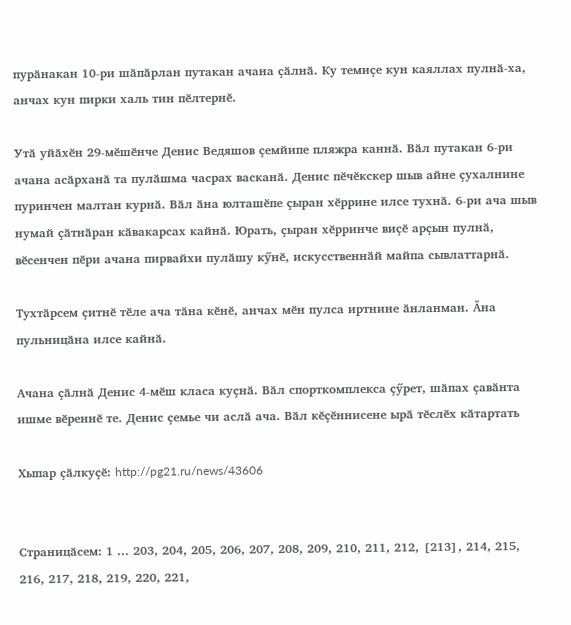пурӑнакан 10-ри шӑпӑрлан путакан ачана ҫӑлнӑ. Ку темиҫе кун каяллах пулнӑ-ха, анчах кун пирки халь тин пӗлтернӗ.

Утӑ уйӑхӗн 29-мӗшӗнче Денис Ведяшов ҫемйипе пляжра каннӑ. Вӑл путакан 6-ри ачана асӑрханӑ та пулӑшма часрах васканӑ. Денис пӗчӗкскер шыв айне ҫухалнине пуринчен малтан курнӑ. Вӑл ӑна юлташӗпе ҫыран хӗррине илсе тухнӑ. 6-ри ача шыв нумай ҫӑтнӑран кӑвакарсах кайнӑ. Юрать, ҫыран хӗрринче виҫӗ арҫын пулнӑ, вӗсенчен пӗри ачана пирвайхи пулӑшу кӳнӗ, искусственнӑй майпа сывлаттарнӑ.

Тухтӑрсем ҫитнӗ тӗле ача тӑна кӗнӗ, анчах мӗн пулса иртнине ӑнланман. Ӑна пульницӑна илсе кайнӑ.

Ачана ҫӑлнӑ Денис 4-мӗш класа куҫнӑ. Вӑл спорткомплекса ҫӳрет, шӑпах ҫавӑнта ишме вӗреннӗ те. Денис ҫемье чи аслӑ ача. Вӑл кӗҫӗннисене ырӑ тӗслӗх кӑтартать

Хыпар ҫӑлкуҫӗ: http://pg21.ru/news/43606


Страницӑсем: 1 ... 203, 204, 205, 206, 207, 208, 209, 210, 211, 212, [213], 214, 215, 216, 217, 218, 219, 220, 221,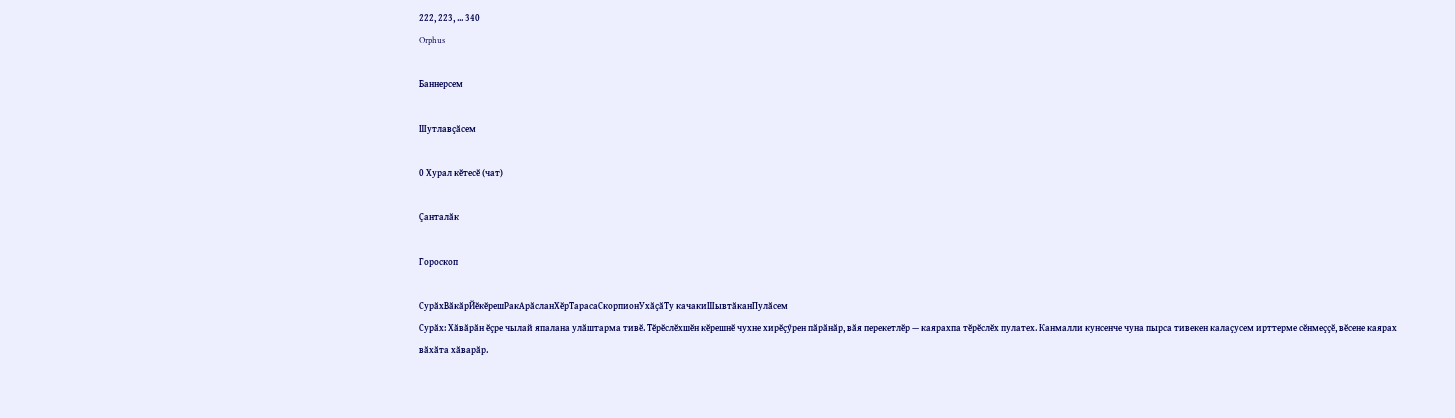222, 223, ... 340
Orphus

Баннерсем

Шутлавҫӑсем

0 Хурал кӗтесӗ (чат)

Ҫанталӑк

Гороскоп

СурӑхВӑкӑрЙӗкӗрешРакАрӑсланХӗрТарасаСкорпионУхӑҫӑТу качакиШывтӑканПулӑсем
Сурӑх: Хӑвӑрӑн ӗҫре чылай япалана улӑштарма тивӗ. Тӗрӗслӗхшӗн кӗрешнӗ чухне хирӗҫӳрен пӑрӑнӑр, вӑя перекетлӗр — каярахпа тӗрӗслӗх пулатех. Канмалли кунсенче чуна пырса тивекен калаҫусем ирттерме сӗнмеҫҫӗ, вӗсене каярах вӑхӑта хӑварӑр.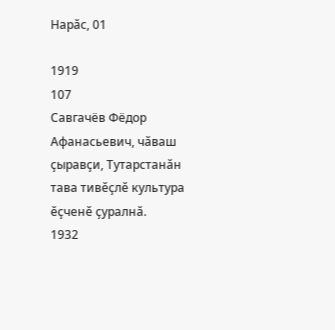Нарӑс, 01

1919
107
Савгачёв Фёдор Афанасьевич, чӑваш ҫыравҫи, Тутарстанӑн тава тивӗҫлӗ культура ӗҫченӗ ҫуралнӑ.
1932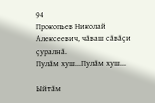94
Прокопьев Николай Алексеевич, чӑваш сӑвӑҫи ҫуралнӑ.
Пулӑм хуш...Пулӑм хуш...

Ыйтӑм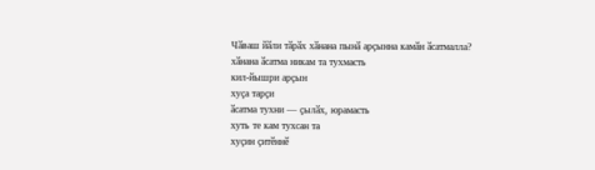Чӑваш йӑли тӑрӑх хӑнана пынӑ арҫынна камӑн ӑсатмалла?
хӑнана ӑсатма никам та тухмасть
кил-йышри арҫын
хуҫа тарҫи
ӑсатма тухни — ҫылӑх, юрамасть
хуть те кам тухсан та
хуҫин ҫитӗннӗ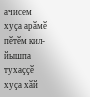ачисем
хуҫа арӑмӗ
пӗтӗм кил-йышпа тухаҫҫӗ
хуҫа хӑй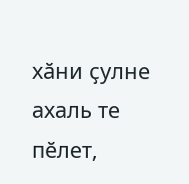хӑни ҫулне ахаль те пӗлет,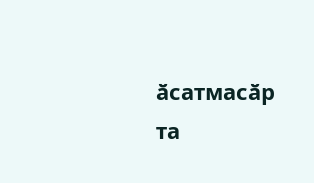ӑсатмасӑр та